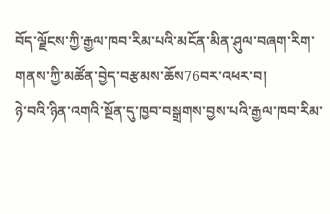བོད་ལྗོངས་ཀྱི་རྒྱལ་ཁབ་རིམ་པའི་མངོན་མིན་ཤུལ་བཞག་རིག་གནས་ཀྱི་མཚོན་བྱེད་བརྩམས་ཆོས76བར་འཕར་བ།
ཉེ་བའི་ཉིན་འགའི་སྔོན་དུ་ཁྱབ་བསྒྲགས་བྱས་པའི་རྒྱལ་ཁབ་རིམ་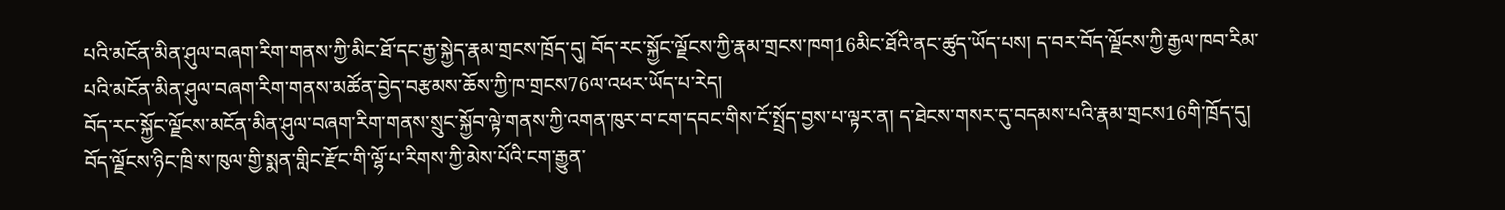པའི་མངོན་མིན་ཤུལ་བཞག་རིག་གནས་ཀྱི་མིང་ཐོ་དང་རྒྱ་སྐྱེད་རྣམ་གྲངས་ཁྲོད་དུ། བོད་རང་སྐྱོང་ལྗོངས་ཀྱི་རྣམ་གྲངས་ཁག16མིང་ཐོའི་ནང་ཚུད་ཡོད་པས། ད་བར་བོད་ལྗོངས་ཀྱི་རྒྱལ་ཁབ་རིམ་པའི་མངོན་མིན་ཤུལ་བཞག་རིག་གནས་མཚོན་བྱེད་བརྩམས་ཆོས་ཀྱི་ཁ་གྲངས76ལ་འཕར་ཡོད་པ་རེད།
བོད་རང་སྐྱོང་ལྗོངས་མངོན་མིན་ཤུལ་བཞག་རིག་གནས་སྲུང་སྐྱོབ་ལྟེ་གནས་ཀྱི་འགན་ཁུར་བ་ངག་དབང་གིས་ངོ་སྤྲོད་བྱས་པ་ལྟར་ན། ད་ཐེངས་གསར་དུ་བདམས་པའི་རྣམ་གྲངས16གི་ཁྲོད་དུ། བོད་ལྗོངས་ཉིང་ཁྲི་ས་ཁུལ་གྱི་སྨན་གླིང་རྫོང་གི་ལྷོ་པ་རིགས་ཀྱི་མེས་པོའི་ངག་རྒྱུན་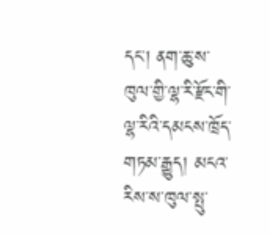དང་། ནག་ཆུ་ས་ཁུལ་གྱི་ལྷ་རི་རྫོང་གི་ལྷ་རིའི་དམངས་ཁྲོད་གཏམ་རྒྱུད། མངའ་རིས་ས་ཁུལ་སྤུ་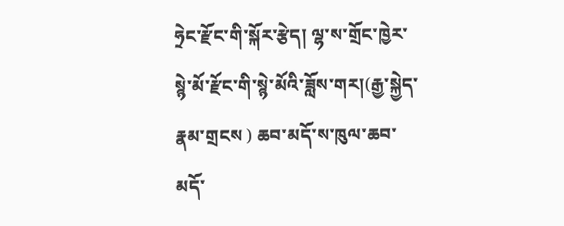ཧྲེང་རྫོང་གི་སྐོར་རྩེད། ལྷ་ས་གྲོང་ཁྱེར་སྙེ་མོ་རྫོང་གི་སྙེ་མོའི་ཟློས་གར།(རྒྱ་སྐྱེད་རྣམ་གྲངས ) ཆབ་མདོ་ས་ཁུལ་ཆབ་མདོ་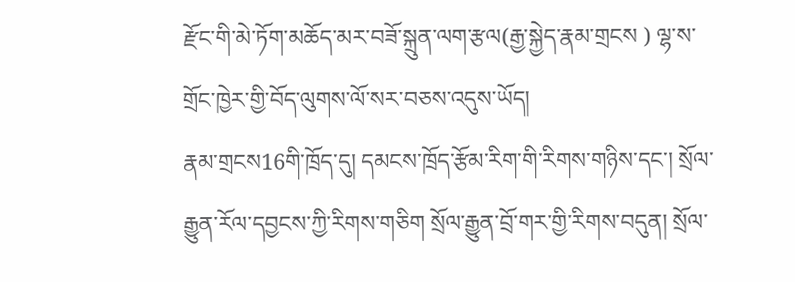རྫོང་གི་མེ་ཏོག་མཆོད་མར་བཟོ་སྐྲུན་ལག་རྩལ(རྒྱ་སྐྱེད་རྣམ་གྲངས ) ལྷ་ས་གྲོང་ཁྱེར་གྱི་བོད་ལུགས་ལོ་སར་བཅས་འདུས་ཡོད།
རྣམ་གྲངས16གི་ཁྲོད་དུ། དམངས་ཁྲོད་རྩོམ་རིག་གི་རིགས་གཉིས་དང་། སྲོལ་རྒྱུན་རོལ་དབྱངས་ཀྱི་རིགས་གཅིག སྲོལ་རྒྱུན་བྲོ་གར་གྱི་རིགས་བདུན། སྲོལ་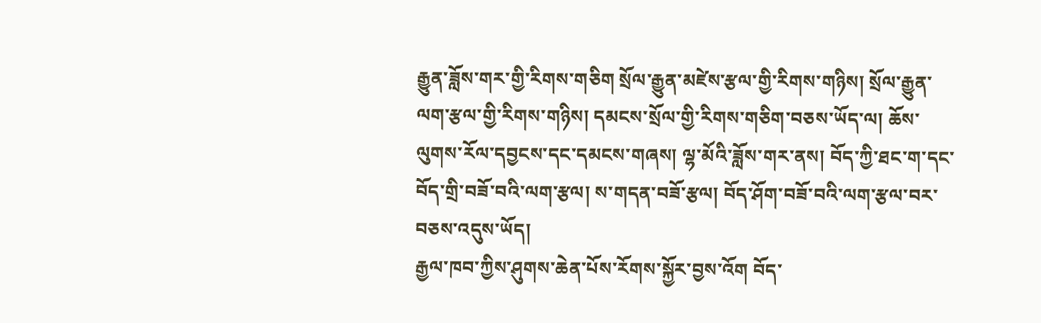རྒྱུན་ཟློས་གར་གྱི་རིགས་གཅིག སྲོལ་རྒྱུན་མཛེས་རྩལ་གྱི་རིགས་གཉིས། སྲོལ་རྒྱུན་ལག་རྩལ་གྱི་རིགས་གཉིས། དམངས་སྲོལ་གྱི་རིགས་གཅིག་བཅས་ཡོད་ལ། ཆོས་ལུགས་རོལ་དབྱངས་དང་དམངས་གཞས། ལྷ་མོའི་ཟློས་གར་ནས། བོད་ཀྱི་ཐང་ག་དང་བོད་གྲི་བཟོ་བའི་ལག་རྩལ། ས་གདན་བཟོ་རྩལ། བོད་ཤོག་བཟོ་བའི་ལག་རྩལ་བར་བཅས་འདུས་ཡོད།
རྒྱལ་ཁབ་ཀྱིས་ཤུགས་ཆེན་པོས་རོགས་སྐྱོར་བྱས་འོག བོད་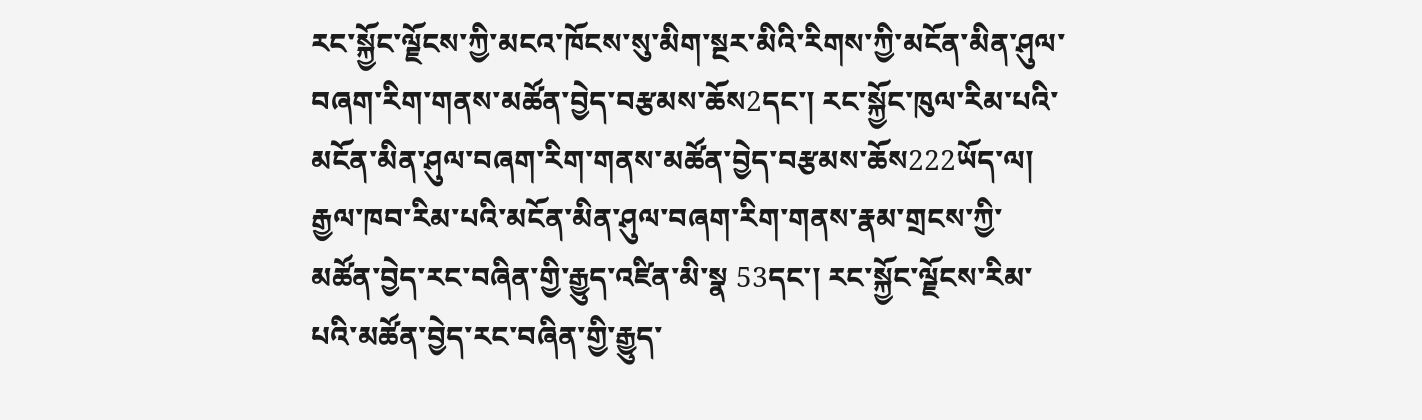རང་སྐྱོང་ལྗོངས་ཀྱི་མངའ་ཁོངས་སུ་མིག་སྔར་མིའི་རིགས་ཀྱི་མངོན་མིན་ཤུལ་བཞག་རིག་གནས་མཚོན་བྱེད་བརྩམས་ཆོས2དང་། རང་སྐྱོང་ཁུལ་རིམ་པའི་མངོན་མིན་ཤུལ་བཞག་རིག་གནས་མཚོན་བྱེད་བརྩམས་ཆོས222ཡོད་ལ། རྒྱལ་ཁབ་རིམ་པའི་མངོན་མིན་ཤུལ་བཞག་རིག་གནས་རྣམ་གྲངས་ཀྱི་མཚོན་བྱེད་རང་བཞིན་གྱི་རྒྱུད་འཛིན་མི་སྣ 53དང་། རང་སྐྱོང་ལྗོངས་རིམ་པའི་མཚོན་བྱེད་རང་བཞིན་གྱི་རྒྱུད་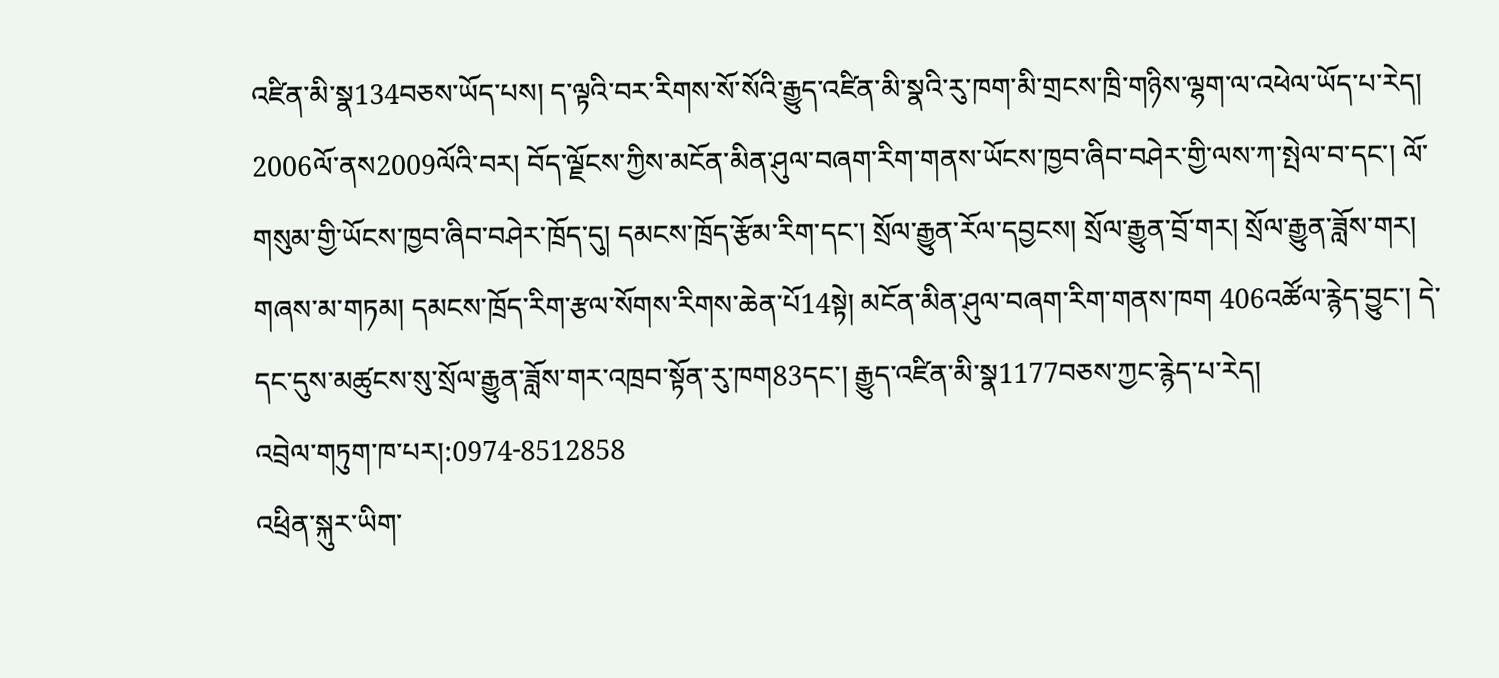འཛིན་མི་སྣ134བཅས་ཡོད་པས། ད་ལྟའི་བར་རིགས་སོ་སོའི་རྒྱུད་འཛིན་མི་སྣའི་རུ་ཁག་མི་གྲངས་ཁྲི་གཉིས་ལྷག་ལ་འཕེལ་ཡོད་པ་རེད།
2006ལོ་ནས2009ལོའི་བར། བོད་ལྗོངས་ཀྱིས་མངོན་མིན་ཤུལ་བཞག་རིག་གནས་ཡོངས་ཁྱབ་ཞིབ་བཤེར་གྱི་ལས་ཀ་སྤེལ་བ་དང་། ལོ་གསུམ་གྱི་ཡོངས་ཁྱབ་ཞིབ་བཤེར་ཁྲོད་དུ། དམངས་ཁྲོད་རྩོམ་རིག་དང་། སྲོལ་རྒྱུན་རོལ་དབྱངས། སྲོལ་རྒྱུན་བྲོ་གར། སྲོལ་རྒྱུན་ཟློས་གར། གཞས་མ་གཏམ། དམངས་ཁྲོད་རིག་རྩལ་སོགས་རིགས་ཆེན་པོ14སྟེ། མངོན་མིན་ཤུལ་བཞག་རིག་གནས་ཁག 406འཚོལ་རྙེད་བྱུང་། དེ་དང་དུས་མཚུངས་སུ་སྲོལ་རྒྱུན་ཟློས་གར་འཁྲབ་སྟོན་རུ་ཁག83དང་། རྒྱུད་འཛིན་མི་སྣ1177བཅས་ཀྱང་རྙེད་པ་རེད།
འབྲེལ་གཏུག་ཁ་པར།:0974-8512858
འཕྲིན་སྐུར་ཡིག་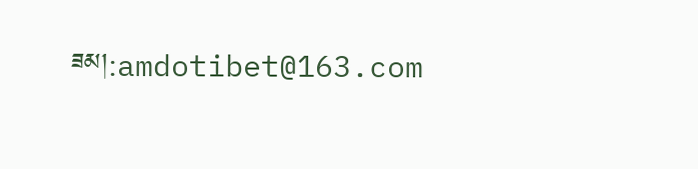ཟམ།:amdotibet@163.com